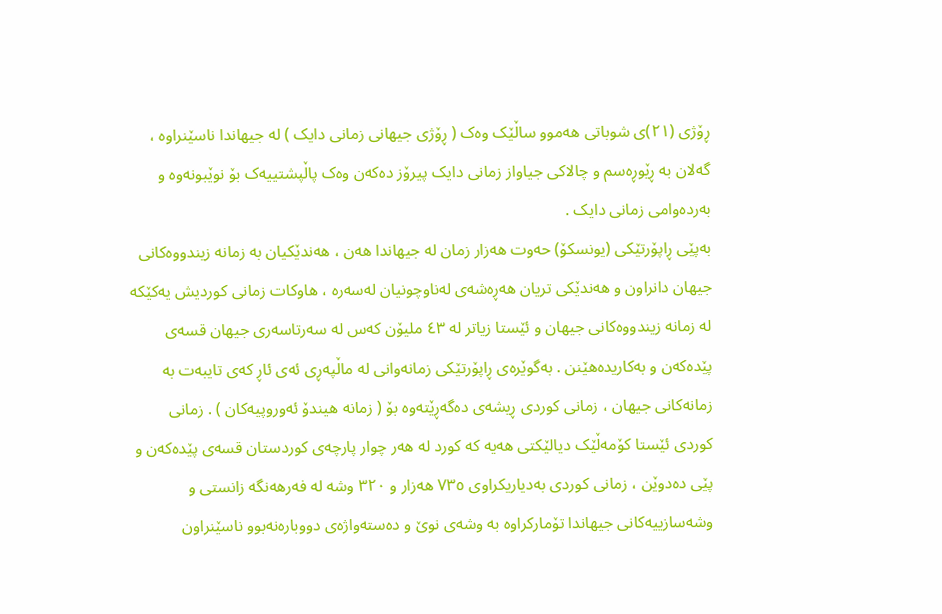ڕۆژی (٢١)ی شوباتی هەموو ساڵێک وەک ( ڕۆژی جیهانی زمانی دایک ) لە جیهاندا ناسێنراوە ، گەلان بە ڕێوڕەسم و چالاکی جیاواز زمانی دایک پیرۆز دەکەن وەک پاڵپشتییەک بۆ نوێبونەوە و بەردەوامی زمانی دایک .
بەپێی ڕاپۆرتێکی (یونسکۆ) حەوت هەزار زمان لە جیهاندا هەن ، هەندێکیان بە زمانە زیندووەکانی جیهان دانراون و هەندێکی تریان هەڕەشەی لەناوچونیان لەسەرە ، هاوکات زمانی کوردیش یەکێکە لە زمانە زیندووەکانی جیهان و ئێستا زیاتر لە ٤٣ ملیۆن کەس لە سەرتاسەری جیهان قسەی پێدەکەن و بەکاریدەهێنن . بەگوێرەی ڕاپۆرتێکی زمانەوانی لە ماڵپەڕی ئەی ئاڕ کەی تایبەت بە زمانەکانی جیهان ، زمانی کوردی ڕیشەی دەگەڕێتەوە بۆ ( زمانە هیندۆ ئەوروپیەکان ) . زمانی کوردی ئێستا کۆمەڵێک دیالێکتی هەیە کە کورد لە هەر چوار پارچەی کوردستان قسەی پێدەکەن و پێی دەدوێن ، زمانی کوردی بەدیاریکراوی ٧٣٥ هەزار و ٣٢٠ وشە لە فەرهەنگە زانستی و وشەسازییەکانی جیهاندا تۆمارکراوە بە وشەی نوێ و دەستەواژەی دووبارەنەبوو ناسێنراون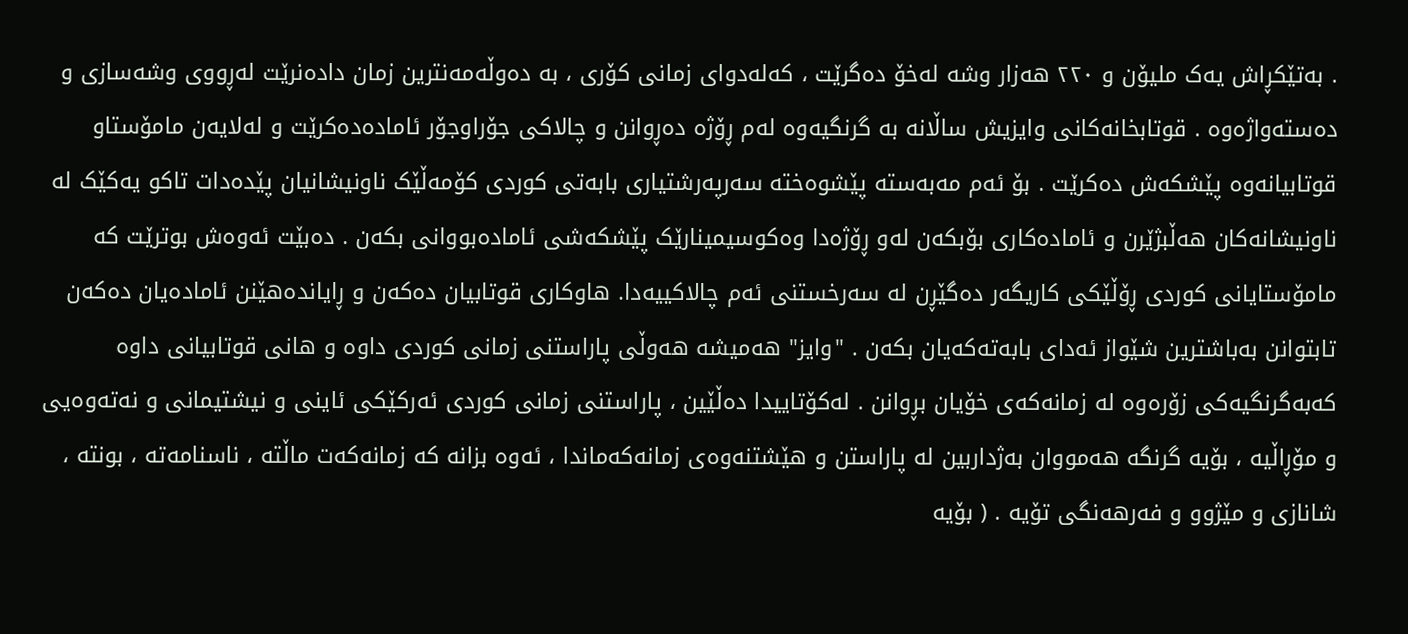. بەتێکڕاش یەک ملیۆن و ٢٢٠ هەزار وشە لەخۆ دەگرێت ، کەلەدوای زمانی کۆری ، بە دەوڵەمەنترین زمان دادەنرێت لەڕووی وشەسازی و دەستەواژەوە . قوتابخانەکانی وایزیش ساڵانە بە گرنگیەوە لەم ڕۆژە دەڕوانن و چالاکی جۆراوجۆر ئامادەدەکرێت و لەلایەن مامۆستاو قوتابیانەوە پێشکەش دەکرێت . بۆ ئەم مەبەستە پێشوەختە سەرپەرشتیاری بابەتی کوردی کۆمەڵێک ناونیشانیان پێدەدات تاکو یەکێک لە ناونیشانەکان هەڵبژێرن و ئامادەکاری بۆبکەن لەو ڕۆژەدا وەکوسیمینارێک پێشکەشی ئامادەبووانی بکەن . دەبێت ئەوەش بوترێت کە مامۆستایانی کوردی ڕۆڵێکی کاریگەر دەگێڕن لە سەرخستنی ئەم چالاکییەدا. هاوکاری قوتابیان دەکەن و ڕایاندەهێنن ئامادەیان دەکەن تابتوانن بەباشترین شێواز ئەدای بابەتەکەیان بکەن . "وایز" هەمیشە هەوڵی پاراستنی زمانی کوردی داوە و هانی قوتابیانی داوە کەبەگرنگیەکی زۆرەوە لە زمانەکەی خۆیان بڕوانن . لەکۆتاییدا دەڵێین ، پاراستنی زمانی کوردی ئەرکێکی ئاینی و نیشتیمانی و نەتەوەیی و مۆڕاڵیە ، بۆیە گرنگە هەمووان بەژداربین لە پاراستن و هێشتنەوەی زمانەکەماندا ، ئەوە بزانە کە زمانەکەت ماڵتە ، ناسنامەتە ، بونتە ، شانازی و مێژوو و فەرهەنگی تۆیە . ( بۆیە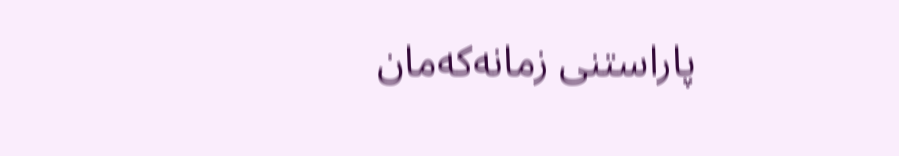پاراستنی زمانەکەمان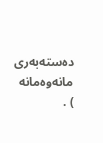دەستەبەری مانەوەمانە ) .